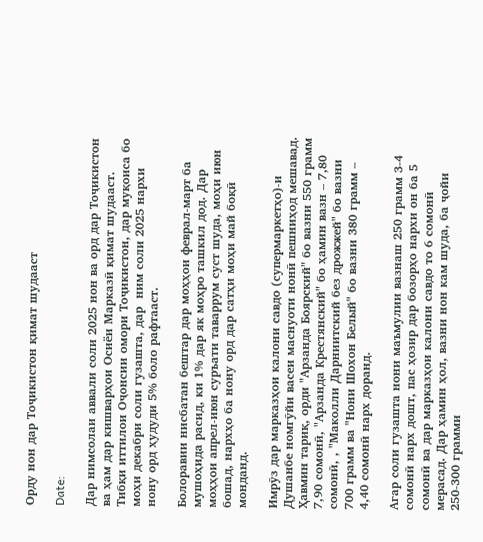Орду нон дар Тоҷикистон қимат шудааст

Date:

Дар нимсолаи аввали соли 2025 нон ва орд дар Тоҷикистон ва ҳам дар кишварҳои Осиёи Марказӣ қимат шудааст. Тибқи иттилои Оҷонсии омори Тоҷикистон, дар муқоиса бо моҳи декабри соли гузашта, дар  ним соли 2025 нархи нону орд ҳудуди 5% боло рафтааст.

Болоравии нисбатан бештар дар моҳҳои феврал-март ба мушоҳида расид, ки 1% дар як моҳро ташкил дод. Дар моҳҳои апрел-июн суръати таваррум суст шуда, моҳи июн бошад, нархҳо ба нону орд дар сатҳи моҳи май боқӣ монданд.

Имрӯз дар марказҳои калони савдо (супермаркетҳо)-и Душанбе номгӯйи васеи маснуоти нонӣ пешниҳод мешавад. Ҳавмин тариқ, орди "Арзанда Боярский" бо вазни 550 грамм 7,90 сомонӣ, "Арзанда Крестянский" бо ҳамин вазн – 7,80 сомонӣ, , "Маколли Дарниитский без дрожжей" бо вазни 700 грамм ва "Нони Шохон Белый" бо вазни 380 грамм – 4,40 сомонӣ нарх доранд.

Агар соли гузашта нони маъмулии вазнаш 250 грамм 3-4 сомонӣ нарх дошт, пас ҳозир дар бозорҳо нархи он ба 5 сомонӣ ва дар марказҳои калони савдо то 6 сомонӣ мерасад. Дар ҳамин ҳол, вазни нон кам шуда, ба ҷойи 250-300 грамми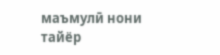маъмулӣ нони тайёр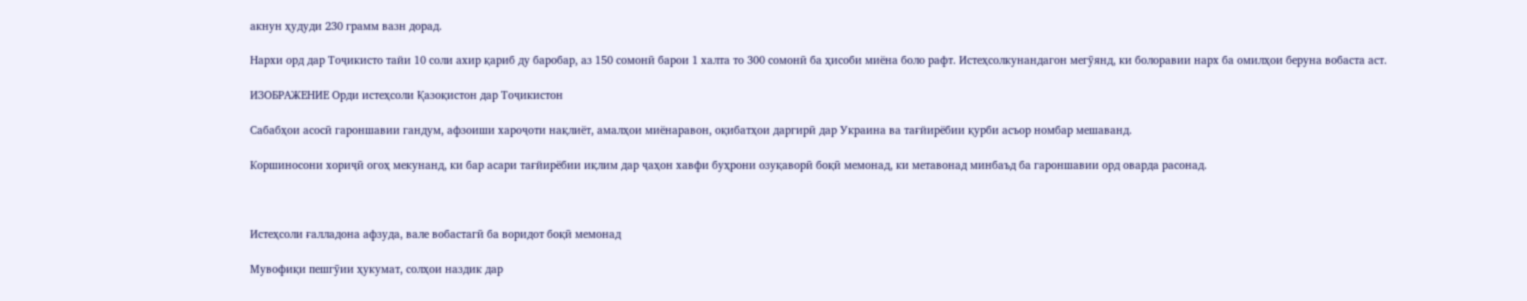акнун ҳудуди 230 грамм вазн дорад.

Нархи орд дар Тоҷикисто тайи 10 соли ахир қариб ду баробар, аз 150 сомонӣ барои 1 халта то 300 сомонӣ ба ҳисоби миёна боло рафт. Истеҳсолкунандагон мегӯянд, ки болоравии нарх ба омилҳои беруна вобаста аст.

ИЗОБРАЖЕНИЕ Орди истеҳсоли Қазоқистон дар Тоҷикистон

Сабабҳои асосӣ гароншавии гандум, афзоиши хароҷоти нақлиёт, амалҳои миёнаравон, оқибатҳои даргирӣ дар Украина ва тағйирёбии қурби асъор номбар мешаванд.

Коршиносони хориҷӣ огоҳ мекунанд, ки бар асари тағйирёбии иқлим дар ҷаҳон хавфи буҳрони озуқаворӣ боқӣ мемонад, ки метавонад минбаъд ба гароншавии орд оварда расонад.



Истеҳсоли ғалладона афзуда, вале вобастагӣ ба воридот боқӣ мемонад

Мувофиқи пешгӯии ҳукумат, солҳои наздик дар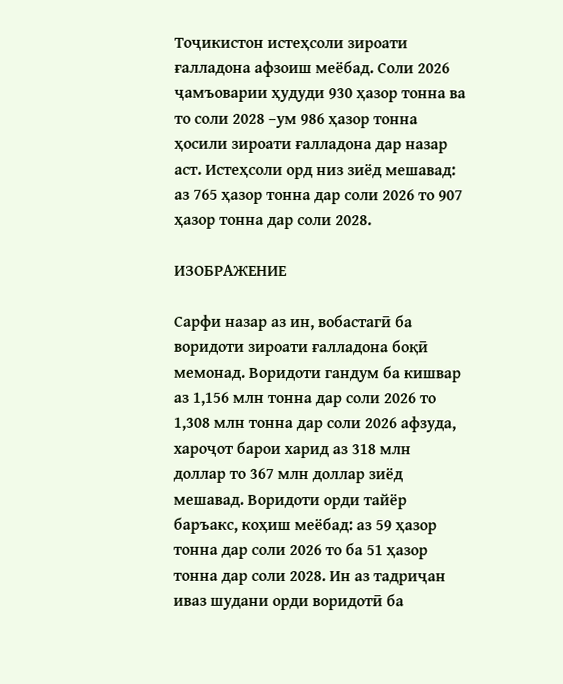Тоҷикистон истеҳсоли зироати ғалладона афзоиш меёбад. Соли 2026 ҷамъоварии ҳудуди 930 ҳазор тонна ва то соли 2028 –ум 986 ҳазор тонна ҳосили зироати ғалладона дар назар аст. Истеҳсоли орд низ зиёд мешавад: аз 765 ҳазор тонна дар соли 2026 то 907 ҳазор тонна дар соли 2028.

ИЗОБРАЖЕНИЕ

Сарфи назар аз ин, вобастагӣ ба воридоти зироати ғалладона боқӣ мемонад. Воридоти гандум ба кишвар аз 1,156 млн тонна дар соли 2026 то 1,308 млн тонна дар соли 2026 афзуда, хароҷот барои харид аз 318 млн доллар то 367 млн доллар зиёд мешавад. Воридоти орди тайёр баръакс, коҳиш меёбад: аз 59 ҳазор тонна дар соли 2026 то ба 51 ҳазор тонна дар соли 2028. Ин аз тадриҷан иваз шудани орди воридотӣ ба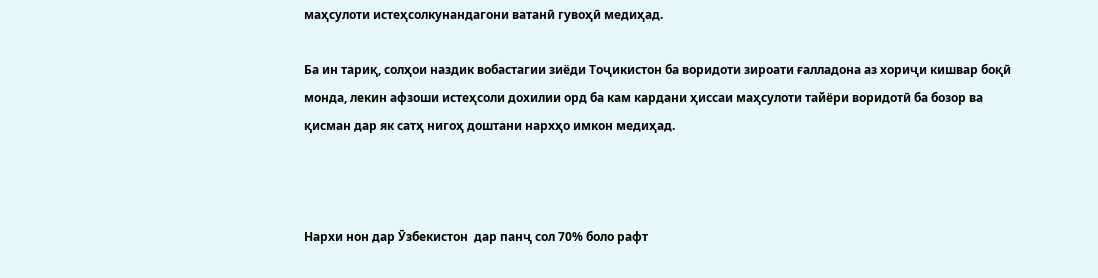маҳсулоти истеҳсолкунандагони ватанӣ гувоҳӣ медиҳад.

Ба ин тариқ, солҳои наздик вобастагии зиёди Тоҷикистон ба воридоти зироати ғалладона аз хориҷи кишвар боқӣ монда, лекин афзоши истеҳсоли дохилии орд ба кам кардани ҳиссаи маҳсулоти тайёри воридотӣ ба бозор ва қисман дар як сатҳ нигоҳ доштани нархҳо имкон медиҳад.



Нархи нон дар Ӯзбекистон  дар панҷ сол 70% боло рафт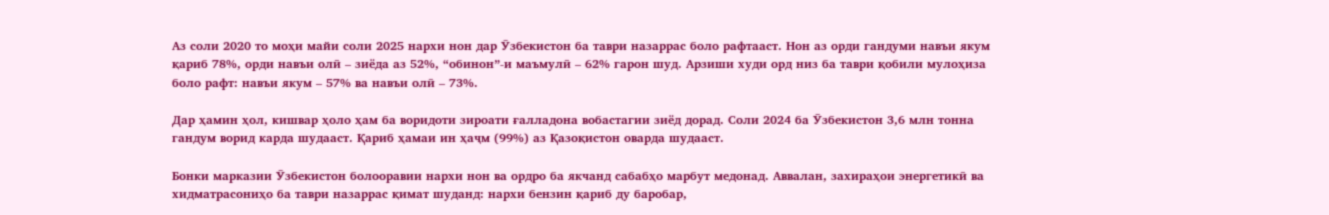Аз соли 2020 то моҳи майи соли 2025 нархи нон дар Ӯзбекистон ба таври назаррас боло рафтааст. Нон аз орди гандуми навъи якум қариб 78%, орди навъи олӣ – зиёда аз 52%, “обинон”-и маъмулӣ – 62% гарон шуд. Арзиши худи орд низ ба таври қобили мулоҳиза боло рафт: навъи якум – 57% ва навъи олӣ – 73%.

Дар ҳамин ҳол, кишвар ҳоло ҳам ба воридоти зироати ғалладона вобастагии зиёд дорад. Соли 2024 ба Ӯзбекистон 3,6 млн тонна гандум ворид карда шудааст. Қариб ҳамаи ин ҳаҷм (99%) аз Қазоқистон оварда шудааст.

Бонки марказии Ӯзбекистон болооравии нархи нон ва ордро ба якчанд сабабҳо марбут медонад. Аввалан, захираҳои энергетикӣ ва хидматрасониҳо ба таври назаррас қимат шуданд: нархи бензин қариб ду баробар,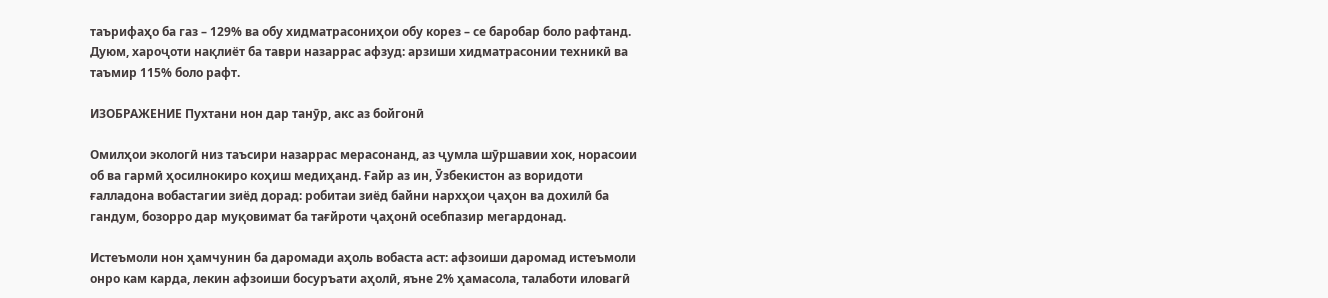таърифаҳо ба газ – 129% ва обу хидматрасониҳои обу корез – се баробар боло рафтанд. Дуюм, хароҷоти нақлиёт ба таври назаррас афзуд: арзиши хидматрасонии техникӣ ва таъмир 115% боло рафт.

ИЗОБРАЖЕНИЕ Пухтани нон дар танӯр, акс аз бойгонӣ

Омилҳои экологӣ низ таъсири назаррас мерасонанд, аз ҷумла шӯршавии хок, норасоии об ва гармӣ ҳосилнокиро коҳиш медиҳанд. Ғайр аз ин, Ӯзбекистон аз воридоти ғалладона вобастагии зиёд дорад: робитаи зиёд байни нархҳои ҷаҳон ва дохилӣ ба гандум, бозорро дар муқовимат ба тағйроти ҷаҳонӣ осебпазир мегардонад.

Истеъмоли нон ҳамчунин ба даромади аҳоль вобаста аст: афзоиши даромад истеъмоли онро кам карда, лекин афзоиши босуръати аҳолӣ, яъне 2% ҳамасола, талаботи иловагӣ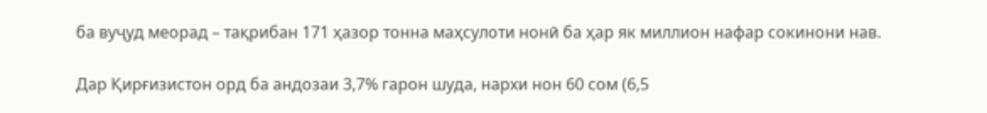ба вуҷуд меорад – тақрибан 171 ҳазор тонна маҳсулоти нонӣ ба ҳар як миллион нафар сокинони нав.

Дар Қирғизистон орд ба андозаи 3,7% гарон шуда, нархи нон 60 сом (6,5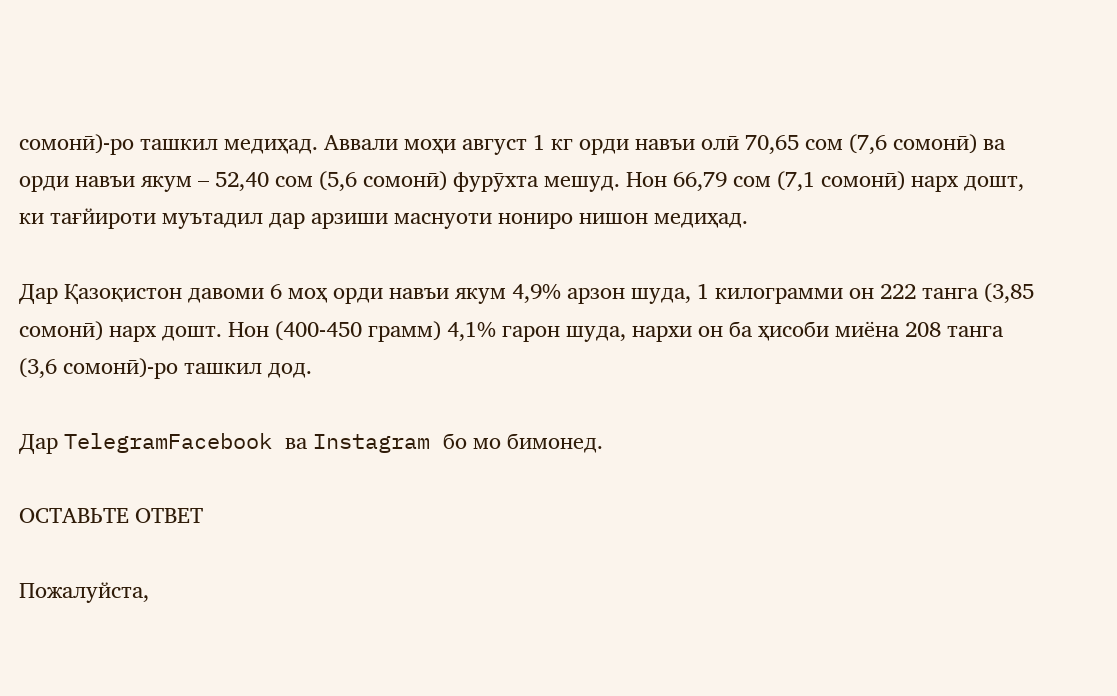сомонӣ)-ро ташкил медиҳад. Аввали моҳи август 1 кг орди навъи олӣ 70,65 сом (7,6 сомонӣ) ва орди навъи якум – 52,40 сом (5,6 сомонӣ) фурӯхта мешуд. Нон 66,79 сом (7,1 сомонӣ) нарх дошт, ки тағйироти муътадил дар арзиши маснуоти нониро нишон медиҳад.

Дар Қазоқистон давоми 6 моҳ орди навъи якум 4,9% арзон шуда, 1 килограмми он 222 танга (3,85 сомонӣ) нарх дошт. Нон (400-450 грамм) 4,1% гарон шуда, нархи он ба ҳисоби миёна 208 танга (3,6 сомонӣ)-ро ташкил дод.

Дар TelegramFacebook ва Instagram бо мо бимонед.

ОСТАВЬТЕ ОТВЕТ

Пожалуйста,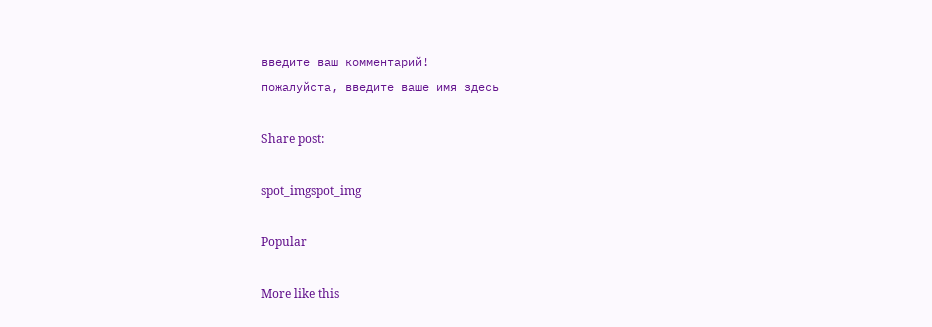введите ваш комментарий!
пожалуйста, введите ваше имя здесь

Share post:

spot_imgspot_img

Popular

More like this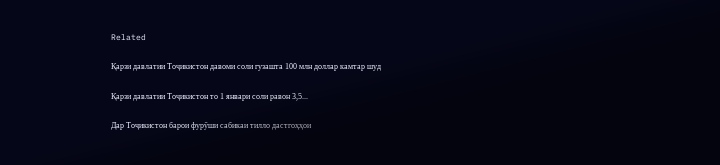Related

Қарзи давлатии Тоҷикистон давоми соли гузашта 100 млн доллар камтар шуд

Қарзи давлатии Тоҷикистон то 1 январи соли равон 3,5...

Дар Тоҷикистон барои фурӯши сабикаи тилло дастгоҳҳои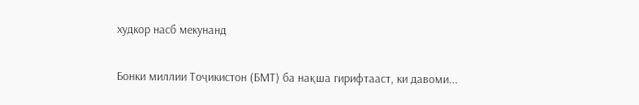худкор насб мекунанд

Бонки миллии Тоҷикистон (БМТ) ба нақша гирифтааст, ки давоми...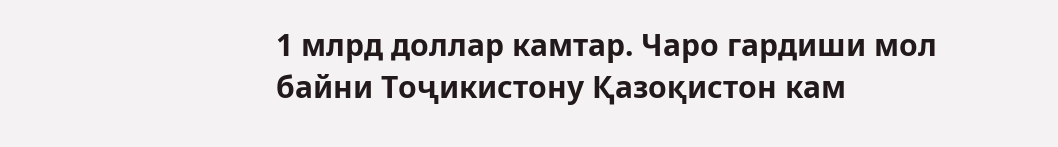1 млрд доллар камтар. Чаро гардиши мол байни Тоҷикистону Қазоқистон кам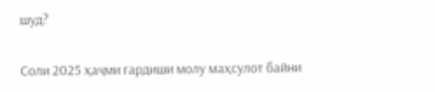шуд?

Соли 2025 ҳаҷми гардиши молу маҳсулот байни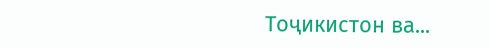Тоҷикистон ва...